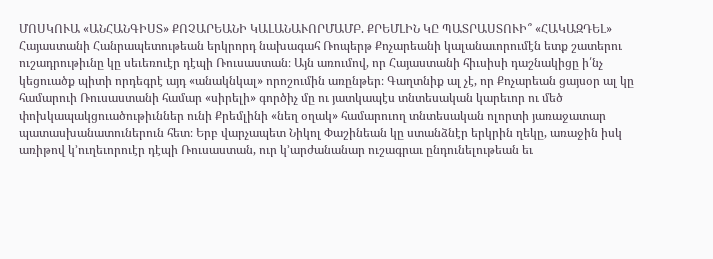ՄՈՍԿՈՒԱ «ԱՆՀԱՆԳԻՍՏ» ՔՈՉԱՐԵԱՆԻ ԿԱԼԱՆԱՒՈՐՄԱՄԲ. ՔՐԵՄԼԻՆ ԿԸ ՊԱՏՐԱՍՏՈՒԻ՞ «ՀԱԿԱԶԴԵԼ»
Հայաստանի Հանրապետութեան երկրորդ նախագահ Ռոպերթ Քոչարեանի կալանաւորումէն ետք շատերու ուշադրութիւնը կը սեւեռուէր դէպի Ռուսաստան։ Այն առումով, որ Հայաստանի հիւսիսի դաշնակիցը ի՛նչ կեցուածք պիտի որդեգրէ այդ «անակնկալ» որոշումին առընթեր։ Գաղտնիք ալ չէ, որ Քոչարեան ցայսօր ալ կը համարուի Ռուսաստանի համար «սիրելի» գործիչ մը ու յատկապէս տնտեսական կարեւոր ու մեծ փոխկապակցուածութիւններ ունի Քրեմլինի «նեղ օղակ» համարուող տնտեսական ոլորտի յառաջատար պատասխանատուներուն հետ։ Երբ վարչապետ Նիկոլ Փաշինեան կը ստանձնէր երկրին ղեկը, առաջին իսկ առիթով կ՚ուղեւորուէր դէպի Ռուսաստան, ուր կ՚արժանանար ուշագրաւ ընդունելութեան եւ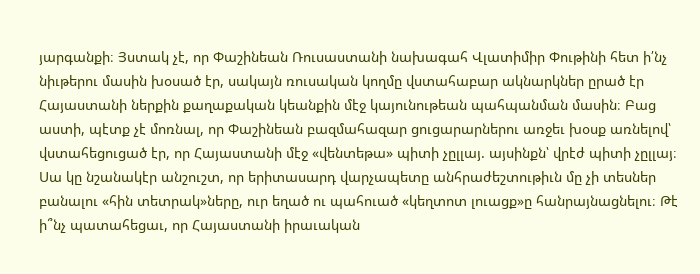յարգանքի։ Յստակ չէ, որ Փաշինեան Ռուսաստանի նախագահ Վլատիմիր Փութինի հետ ի՛նչ նիւթերու մասին խօսած էր, սակայն ռուսական կողմը վստահաբար ակնարկներ ըրած էր Հայաստանի ներքին քաղաքական կեանքին մէջ կայունութեան պահպանման մասին։ Բաց աստի, պէտք չէ մոռնալ, որ Փաշինեան բազմահազար ցուցարարներու առջեւ խօսք առնելով՝ վստահեցուցած էր, որ Հայաստանի մէջ «վենտեթա» պիտի չըլլայ. այսինքն՝ վրէժ պիտի չըլլայ։
Սա կը նշանակէր անշուշտ, որ երիտասարդ վարչապետը անհրաժեշտութիւն մը չի տեսներ բանալու «հին տետրակ»ները, ուր եղած ու պահուած «կեղտոտ լուացք»ը հանրայնացնելու։ Թէ ի՞նչ պատահեցաւ, որ Հայաստանի իրաւական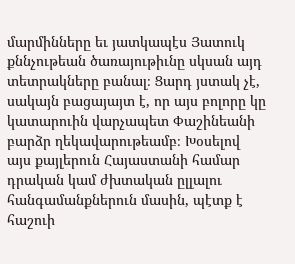մարմինները եւ յատկապէս Յատուկ քննչութեան ծառայութիւնը սկսան այդ տետրակները բանալ։ Ցարդ յստակ չէ, սակայն բացայայտ է, որ այս բոլորը կը կատարուին վարչապետ Փաշինեանի բարձր ղեկավարութեամբ։ Խօսելով այս քայլերուն Հայաստանի համար դրական կամ ժխտական ըլլալու հանգամանքներուն մասին, պէտք է հաշուի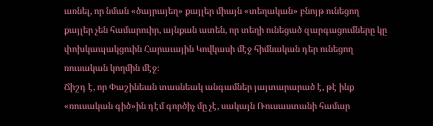առնել, որ նման «ծայրայեղ» քայլեր միայն «տեղական» բնոյթ ունեցող քայլեր չեն համարուիր, այնքան ատեն, որ տեղի ունեցած զարգացումները կը փոխկապակցուին Հարաւային Կովկասի մէջ հիմնական դեր ունեցող ռուսական կողմին մէջ։
Ճիշդ է, որ Փաշինեան տասնեակ անգամներ յայտարարած է, թէ ինք «ռուսական գիծ»ին դէմ գործիչ մը չէ, սակայն Ռուսաստանի համար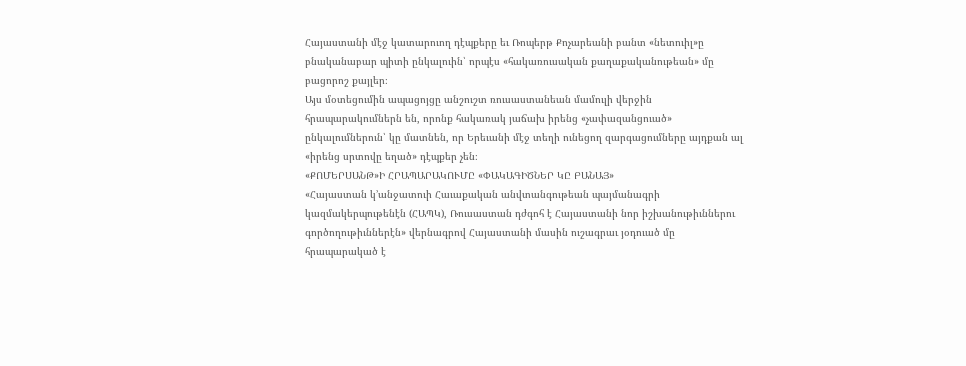Հայաստանի մէջ կատարուող դէպքերը եւ Ռոպերթ Քոչարեանի բանտ «նետուիլ»ը բնականաբար պիտի ընկալուին՝ որպէս «հակառուսական քաղաքականութեան» մը բացորոշ քայլեր։
Այս մօտեցումին ապացոյցը անշուշտ ռուսաստանեան մամուլի վերջին հրապարակումներն են, որոնք հակառակ յաճախ իրենց «չափազանցուած» ընկալումներուն՝ կը մատնեն, որ Երեւանի մէջ տեղի ունեցող զարգացումները այդքան ալ «իրենց սրտովը եղած» դէպքեր չեն։
«ՔՈՄԵՐՍԱՆԹ»Ի ՀՐԱՊԱՐԱԿՈՒՄԸ «ՓԱԿԱԳԻԾՆԵՐ ԿԸ ԲԱՆԱՅ»
«Հայաստան կ՚անջատուի Հաւաքական անվտանգութեան պայմանագրի կազմակերպութենէն (ՀԱՊԿ), Ռուսաստան դժգոհ է Հայաստանի նոր իշխանութիւններու գործողութիւններէն» վերնագրով Հայաստանի մասին ուշագրաւ յօդուած մը հրապարակած է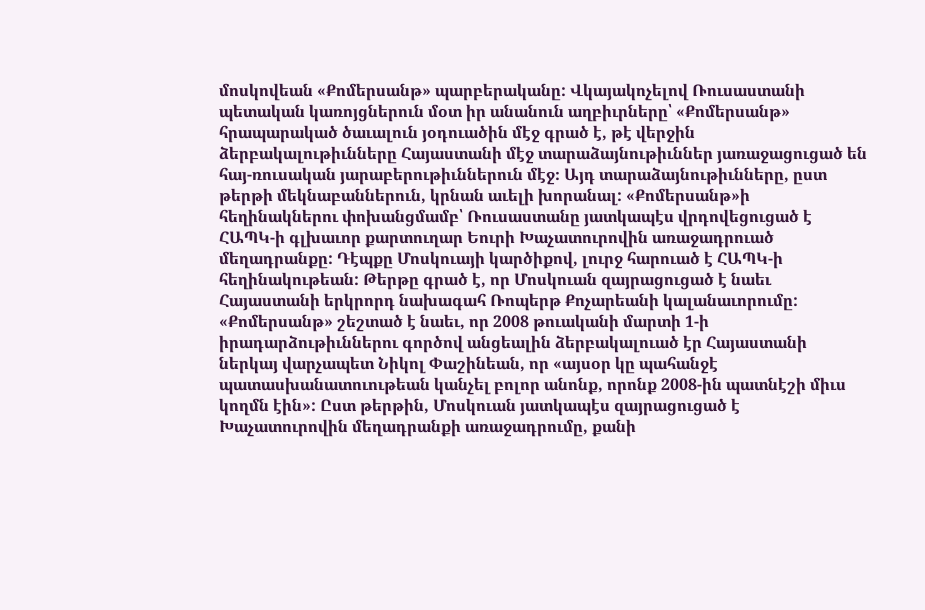մոսկովեան «Քոմերսանթ» պարբերականը: Վկայակոչելով Ռուսաստանի պետական կառոյցներուն մօտ իր անանուն աղբիւրները՝ «Քոմերսանթ» հրապարակած ծաւալուն յօդուածին մէջ գրած է, թէ վերջին ձերբակալութիւնները Հայաստանի մէջ տարաձայնութիւններ յառաջացուցած են հայ-ռուսական յարաբերութիւններուն մէջ։ Այդ տարաձայնութիւնները, ըստ թերթի մեկնաբաններուն, կրնան աւելի խորանալ: «Քոմերսանթ»ի հեղինակներու փոխանցմամբ՝ Ռուսաստանը յատկապէս վրդովեցուցած է ՀԱՊԿ-ի գլխաւոր քարտուղար Եուրի Խաչատուրովին առաջադրուած մեղադրանքը: Դէպքը Մոսկուայի կարծիքով, լուրջ հարուած է ՀԱՊԿ-ի հեղինակութեան: Թերթը գրած է, որ Մոսկուան զայրացուցած է նաեւ Հայաստանի երկրորդ նախագահ Ռոպերթ Քոչարեանի կալանաւորումը: «Քոմերսանթ» շեշտած է նաեւ, որ 2008 թուականի մարտի 1-ի իրադարձութիւններու գործով անցեալին ձերբակալուած էր Հայաստանի ներկայ վարչապետ Նիկոլ Փաշինեան, որ «այսօր կը պահանջէ պատասխանատուութեան կանչել բոլոր անոնք, որոնք 2008-ին պատնէշի միւս կողմն էին»: Ըստ թերթին, Մոսկուան յատկապէս զայրացուցած է Խաչատուրովին մեղադրանքի առաջադրումը, քանի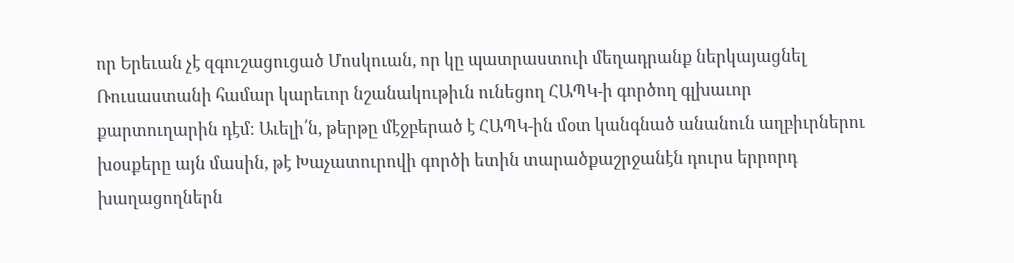որ Երեւան չէ զգուշացուցած Մոսկուան, որ կը պատրաստուի մեղադրանք ներկայացնել Ռուսաստանի համար կարեւոր նշանակութիւն ունեցող ՀԱՊԿ-ի գործող գլխաւոր քարտուղարին դէմ։ Աւելի՛ն, թերթը մէջբերած է ՀԱՊԿ-ին մօտ կանգնած անանուն աղբիւրներու խօսքերը այն մասին, թէ Խաչատուրովի գործի ետին տարածքաշրջանէն դուրս երրորդ խաղացողներն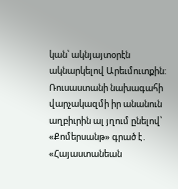կան՝ ակնյայտօրէն ակնարկելով Արեւմուտքին:
Ռուսաստանի նախագահի վարչակազմի իր անանուն աղբիւրին ալ յղում ընելով՝ «Քոմերսանթ» գրած է․ «Հայաստանեան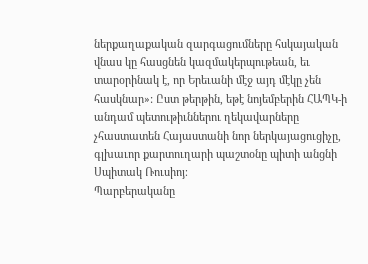ներքաղաքական զարգացումները հսկայական վնաս կը հասցնեն կազմակերպութեան, եւ տարօրինակ է, որ Երեւանի մէջ այդ մէկը չեն հասկնար»: Ըստ թերթին, եթէ նոյեմբերին ՀԱՊԿ-ի անդամ պետութիւններու ղեկավարները չհաստատեն Հայաստանի նոր ներկայացուցիչը, գլխաւոր քարտուղարի պաշտօնը պիտի անցնի Սպիտակ Ռուսիոյ։
Պարբերականը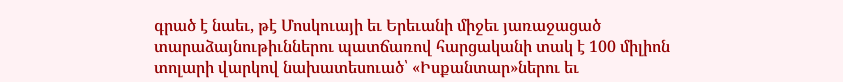գրած է նաեւ, թէ Մոսկուայի եւ Երեւանի միջեւ յառաջացած տարաձայնութիւններու պատճառով հարցականի տակ է 100 միլիոն տոլարի վարկով նախատեսուած՝ «Իսքանտար»ներու եւ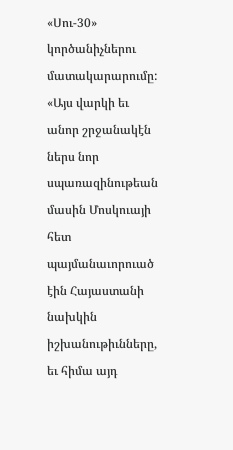«Սու-30» կործանիչներու մատակարարումը: «Այս վարկի եւ անոր շրջանակէն ներս նոր սպառազինութեան մասին Մոսկուայի հետ պայմանաւորուած էին Հայաստանի նախկին իշխանութիւնները, եւ հիմա այդ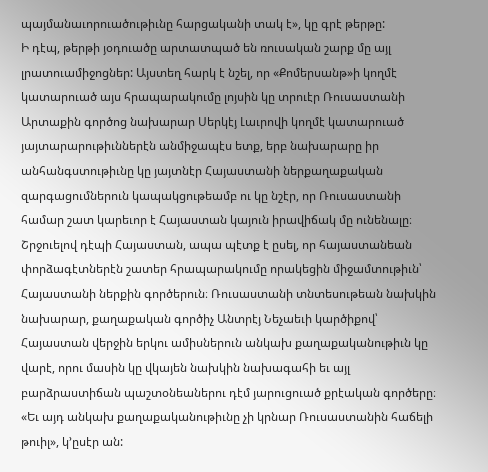պայմանաւորուածութիւնը հարցականի տակ է», կը գրէ թերթը:
Ի դէպ, թերթի յօդուածը արտատպած են ռուսական շարք մը այլ լրատուամիջոցներ: Այստեղ հարկ է նշել, որ «Քոմերսանթ»ի կողմէ կատարուած այս հրապարակումը լոյսին կը տրուէր Ռուսաստանի Արտաքին գործոց նախարար Սերկէյ Լաւրովի կողմէ կատարուած յայտարարութիւններէն անմիջապէս ետք, երբ նախարարը իր անհանգստութիւնը կը յայտնէր Հայաստանի ներքաղաքական զարգացումներուն կապակցութեամբ ու կը նշէր, որ Ռուսաստանի համար շատ կարեւոր է Հայաստան կայուն իրավիճակ մը ունենալը։
Շրջուելով դէպի Հայաստան, ապա պէտք է ըսել, որ հայաստանեան փորձագէտներէն շատեր հրապարակումը որակեցին միջամտութիւն՝ Հայաստանի ներքին գործերուն։ Ռուսաստանի տնտեսութեան նախկին նախարար, քաղաքական գործիչ Անտրէյ Նեչաեւի կարծիքով՝ Հայաստան վերջին երկու ամիսներուն անկախ քաղաքականութիւն կը վարէ, որու մասին կը վկայեն նախկին նախագահի եւ այլ բարձրաստիճան պաշտօնեաներու դէմ յարուցուած քրէական գործերը։ «Եւ այդ անկախ քաղաքականութիւնը չի կրնար Ռուսաստանին հաճելի թուիլ», կ՚ըսէր ան: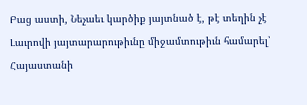Բաց աստի, Նեչաեւ կարծիք յայտնած է, թէ տեղին չէ Լաւրովի յայտարարութիւնը միջամտութիւն համարել՝ Հայաստանի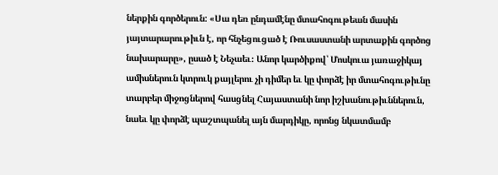ներքին գործերուն: «Սա դեռ ընդամէնը մտահոգութեան մասին յայտարարութիւն է, որ հնչեցուցած է Ռուսաստանի արտաքին գործոց նախարարը», ըսած է Նեչաեւ։ Անոր կարծիքով՝ Մոսկուա յառաջիկայ ամիսներուն կտրուկ քայլերու չի դիմեր եւ կը փորձէ իր մտահոգութիւնը տարբեր միջոցներով հասցնել Հայաստանի նոր իշխանութիւններուն, նաեւ կը փորձէ պաշտպանել այն մարդիկը, որոնց նկատմամբ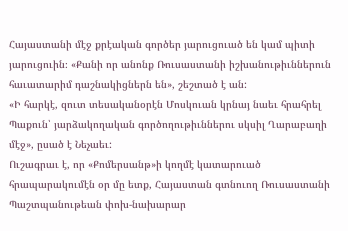Հայաստանի մէջ քրէական գործեր յարուցուած են կամ պիտի յարուցուին։ «Քանի որ անոնք Ռուսաստանի իշխանութիւններուն հաւատարիմ դաշնակիցներն են», շեշտած է ան:
«Ի հարկէ, զուտ տեսականօրէն Մոսկուան կրնայ նաեւ հրահրել Պաքուն՝ յարձակողական գործողութիւններու սկսիլ Ղարաբաղի մէջ», ըսած է Նեչաեւ:
Ուշագրաւ է, որ «Քոմերսանթ»ի կողմէ կատարուած հրապարակումէն օր մը ետք, Հայաստան գտնուող Ռուսաստանի Պաշտպանութեան փոխ-նախարար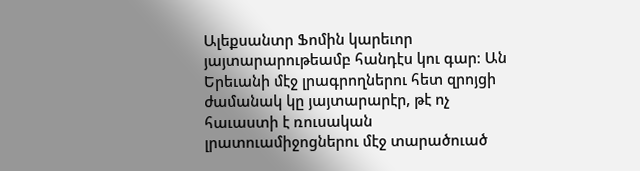Ալեքսանտր Ֆոմին կարեւոր յայտարարութեամբ հանդէս կու գար։ Ան Երեւանի մէջ լրագրողներու հետ զրոյցի ժամանակ կը յայտարարէր, թէ ոչ հաւաստի է ռուսական լրատուամիջոցներու մէջ տարածուած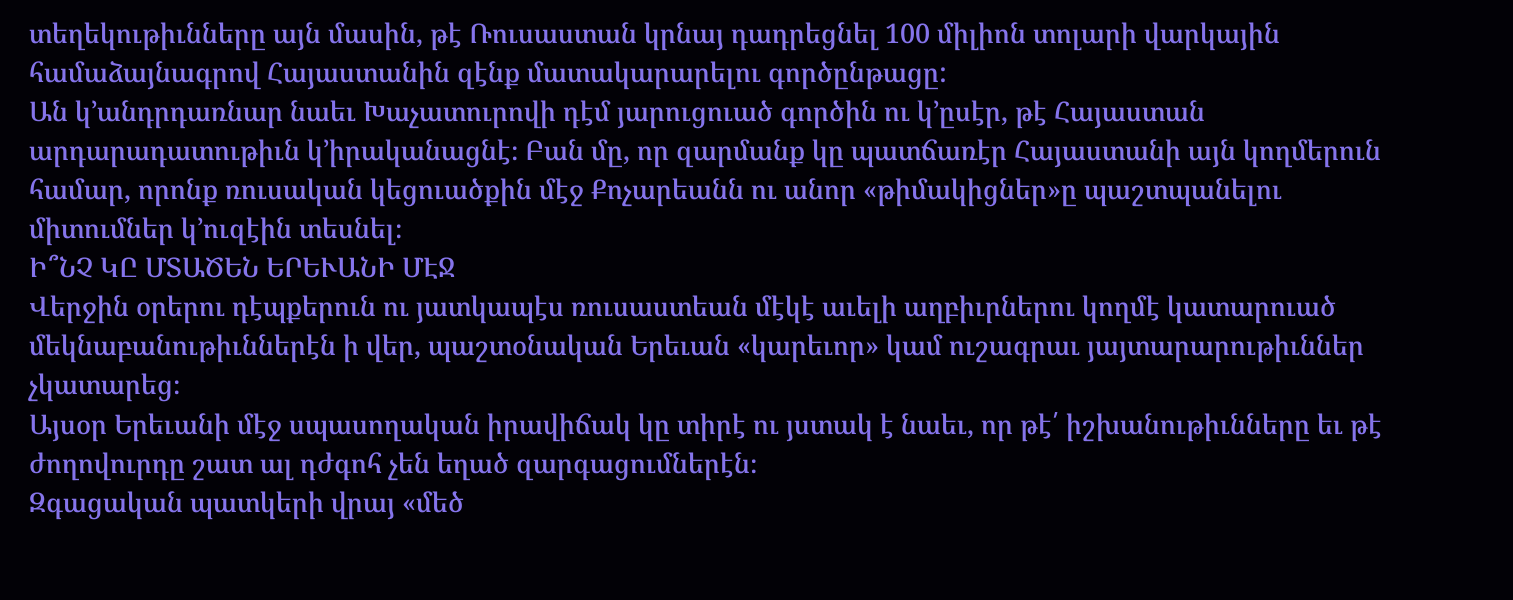տեղեկութիւնները այն մասին, թէ Ռուսաստան կրնայ դադրեցնել 100 միլիոն տոլարի վարկային համաձայնագրով Հայաստանին զէնք մատակարարելու գործընթացը:
Ան կ՚անդրդառնար նաեւ Խաչատուրովի դէմ յարուցուած գործին ու կ՚ըսէր, թէ Հայաստան արդարադատութիւն կ՚իրականացնէ։ Բան մը, որ զարմանք կը պատճառէր Հայաստանի այն կողմերուն համար, որոնք ռուսական կեցուածքին մէջ Քոչարեանն ու անոր «թիմակիցներ»ը պաշտպանելու միտումներ կ՚ուզէին տեսնել։
Ի՞ՆՉ ԿԸ ՄՏԱԾԵՆ ԵՐԵՒԱՆԻ ՄԷՋ
Վերջին օրերու դէպքերուն ու յատկապէս ռուսաստեան մէկէ աւելի աղբիւրներու կողմէ կատարուած մեկնաբանութիւններէն ի վեր, պաշտօնական Երեւան «կարեւոր» կամ ուշագրաւ յայտարարութիւններ չկատարեց։
Այսօր Երեւանի մէջ սպասողական իրավիճակ կը տիրէ ու յստակ է նաեւ, որ թէ՛ իշխանութիւնները եւ թէ ժողովուրդը շատ ալ դժգոհ չեն եղած զարգացումներէն։
Զգացական պատկերի վրայ «մեծ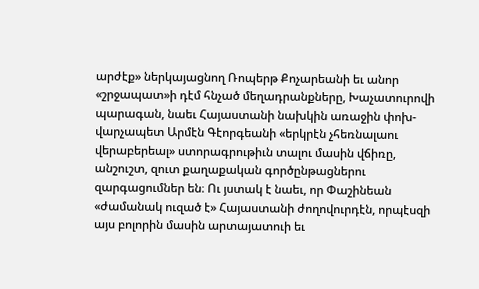արժէք» ներկայացնող Ռոպերթ Քոչարեանի եւ անոր «շրջապատ»ի դէմ հնչած մեղադրանքները, Խաչատուրովի պարագան, նաեւ Հայաստանի նախկին առաջին փոխ-վարչապետ Արմէն Գէորգեանի «երկրէն չհեռնալաու վերաբերեալ» ստորագրութիւն տալու մասին վճիռը, անշուշտ, զուտ քաղաքական գործընթացներու զարգացումներ են։ Ու յստակ է նաեւ, որ Փաշինեան «ժամանակ ուզած է» Հայաստանի ժողովուրդէն, որպէսզի այս բոլորին մասին արտայատուի եւ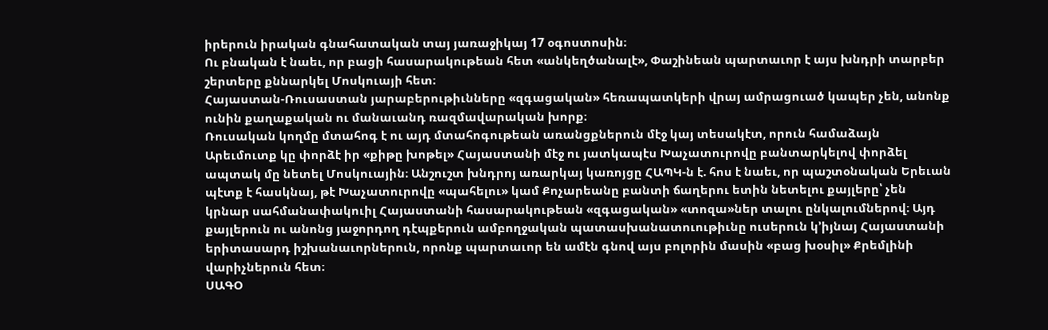իրերուն իրական գնահատական տայ յառաջիկայ 17 օգոստոսին։
Ու բնական է նաեւ, որ բացի հասարակութեան հետ «անկեղծանալէ», Փաշինեան պարտաւոր է այս խնդրի տարբեր շերտերը քննարկել Մոսկուայի հետ։
Հայաստան-Ռուսաստան յարաբերութիւնները «զգացական» հեռապատկերի վրայ ամրացուած կապեր չեն, անոնք ունին քաղաքական ու մանաւանդ ռազմավարական խորք։
Ռուսական կողմը մտահոգ է ու այդ մտահոգութեան առանցքներուն մէջ կայ տեսակէտ, որուն համաձայն Արեւմուտք կը փորձէ իր «քիթը խոթել» Հայաստանի մէջ ու յատկապէս Խաչատուրովը բանտարկելով փորձել ապտակ մը նետել Մոսկուային։ Անշուշտ խնդրոյ առարկայ կառոյցը ՀԱՊԿ-ն է. հոս է նաեւ, որ պաշտօնական Երեւան պէտք է հասկնայ, թէ Խաչատուրովը «պահելու» կամ Քոչարեանը բանտի ճաղերու ետին նետելու քայլերը՝ չեն կրնար սահմանափակուիլ Հայաստանի հասարակութեան «զգացական» «տոզա»ներ տալու ընկալումներով։ Այդ քայլերուն ու անոնց յաջորդող դէպքերուն ամբողջական պատասխանատուութիւնը ուսերուն կ՚իյնայ Հայաստանի երիտասարդ իշխանաւորներուն, որոնք պարտաւոր են ամէն գնով այս բոլորին մասին «բաց խօսիլ» Քրեմլինի վարիչներուն հետ։
ՍԱԳՕ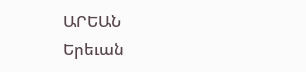ԱՐԵԱՆ
Երեւան